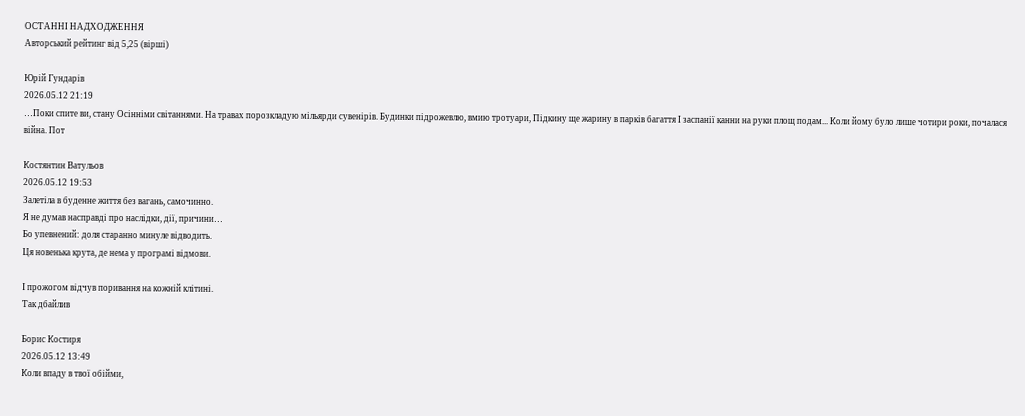ОСТАННІ НАДХОДЖЕННЯ
Авторський рейтинг від 5,25 (вірші)

Юрій Гундарів
2026.05.12 21:19
…Поки спите ви, стану Осінніми світаннями. На травах порозкладую мільярди сувенірів. Будинки підрожевлю, вмию тротуари, Підкину ще жарину в парків багаття І заспанії канни на руки площ подам... Коли йому було лише чотири роки, почалася війна. Пот

Костянтин Ватульов
2026.05.12 19:53
Залетіла в буденне життя без вагань, самочинно.
Я не думав насправді про наслідки, дії, причини…
Бо упевнений: доля старанно минуле відводить.
Ця новенька крута, де нема у програмі відмови.

І прожогом відчув поривання на кожній клітині.
Так дбайлив

Борис Костиря
2026.05.12 13:49
Коли впаду в твої обійми,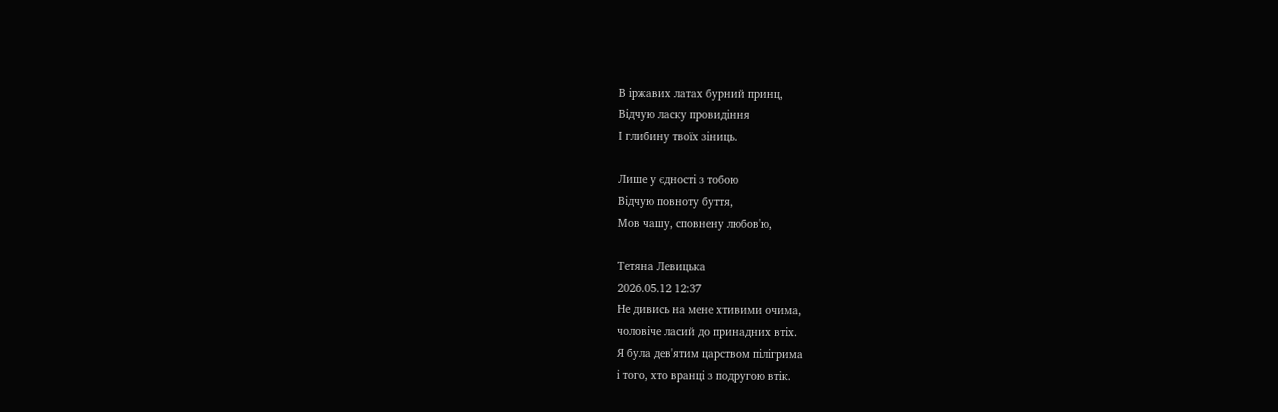В іржавих латах бурний принц,
Відчую ласку провидіння
І глибину твоїх зіниць.

Лише у єдності з тобою
Відчую повноту буття,
Мов чашу, сповнену любов'ю,

Тетяна Левицька
2026.05.12 12:37
Не дивись на мене хтивими очима,
чоловіче ласий до принадних втіх.
Я була дев'ятим царством пілігрима
і того, хто вранці з подругою втік.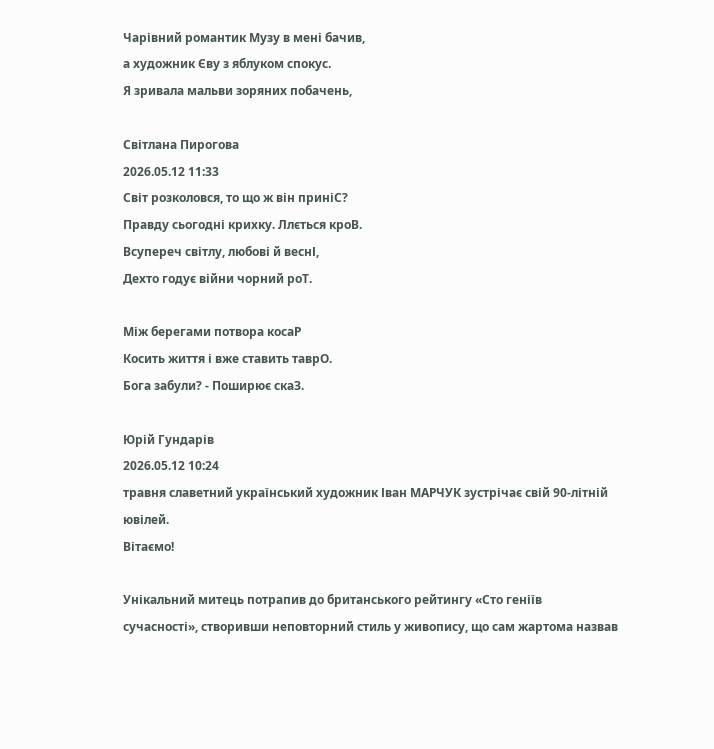Чарівний романтик Музу в мені бачив,
а художник Єву з яблуком спокус.
Я зривала мальви зоряних побачень,

Світлана Пирогова
2026.05.12 11:33
Світ розколовся, то що ж він приніС?
Правду сьогодні крихку. Ллється кроВ.
Всупереч світлу, любові й веснІ,
Дехто годує війни чорний роТ.

Між берегами потвора косаР
Косить життя і вже ставить таврО.
Бога забули? - Поширює скаЗ.

Юрій Гундарів
2026.05.12 10:24
травня славетний український художник Іван МАРЧУК зустрічає свій 90-літній ювілей.
Вітаємо!

Унікальний митець потрапив до британського рейтингу «Сто геніїв сучасності», створивши неповторний стиль у живопису, що сам жартома назвав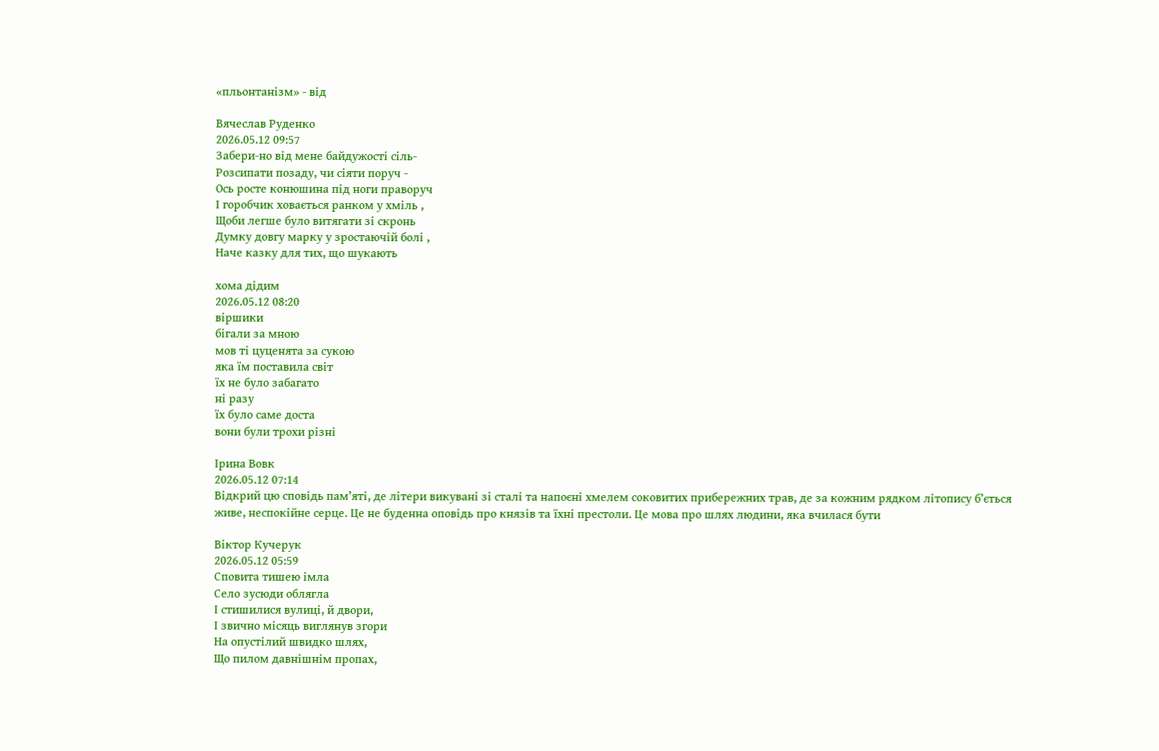«пльонтанізм» - від

Вячеслав Руденко
2026.05.12 09:57
Забери-но від мене байдужості сіль-
Розсипати позаду, чи сіяти поруч -
Ось росте конюшина під ноги праворуч
І горобчик ховається ранком у хміль ,
Щоби легше було витягати зі скронь
Думку довгу марку у зростаючій болі ,
Наче казку для тих, що шукають

хома дідим
2026.05.12 08:20
віршики
бігали за мною
мов ті цуценята за сукою
яка їм поставила світ
їх не було забагато
ні разу
їх було саме доста
вони були трохи різні

Ірина Вовк
2026.05.12 07:14
Відкрий цю сповідь пам’яті, де літери викувані зі сталі та напоєні хмелем соковитих прибережних трав, де за кожним рядком літопису б’ється живе, неспокійне серце. Це не буденна оповідь про князів та їхні престоли. Це мова про шлях людини, яка вчилася бути

Віктор Кучерук
2026.05.12 05:59
Сповита тишею імла
Село зусюди облягла
І стишилися вулиці, й двори,
І звично місяць виглянув згори
На опустілий швидко шлях,
Що пилом давнішнім пропах,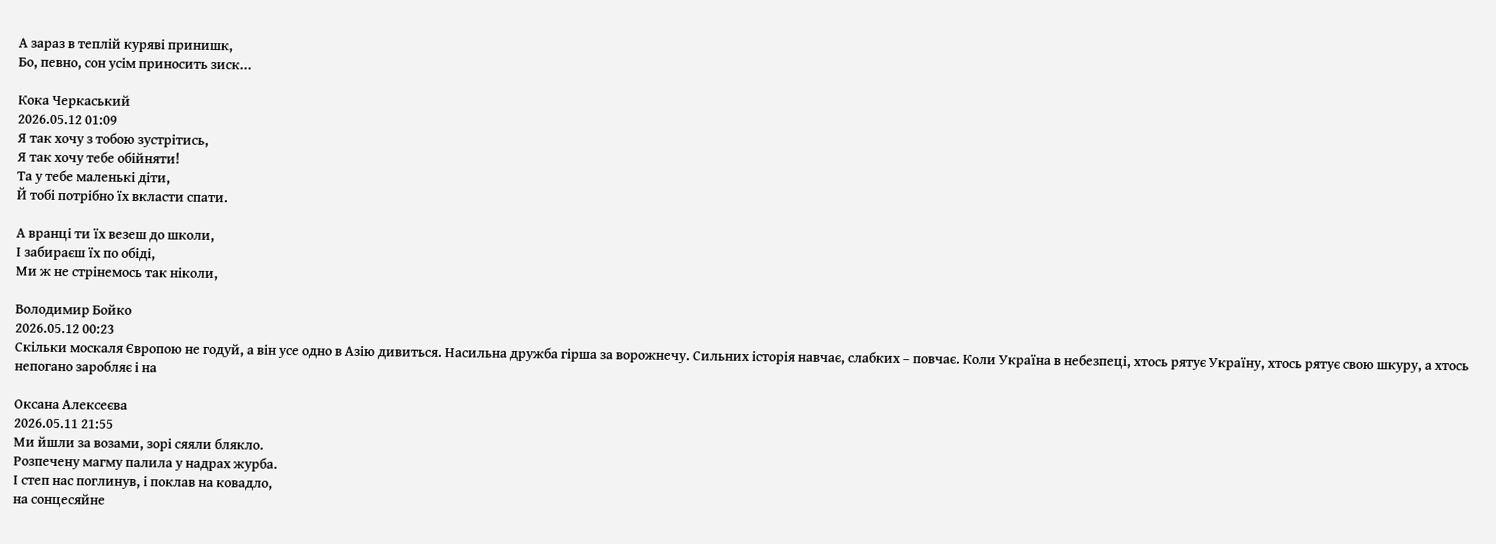А зараз в теплій куряві принишк,
Бо, певно, сон усім приносить зиск...

Кока Черкаський
2026.05.12 01:09
Я так хочу з тобою зустрітись,
Я так хочу тебе обійняти!
Та у тебе маленькі діти,
Й тобі потрібно їх вкласти спати.

А вранці ти їх везеш до школи,
І забираєш їх по обіді,
Ми ж не стрінемось так ніколи,

Володимир Бойко
2026.05.12 00:23
Скільки москаля Європою не годуй, а він усе одно в Азію дивиться. Насильна дружба гірша за ворожнечу. Сильних історія навчає, слабких – повчає. Коли Україна в небезпеці, хтось рятує Україну, хтось рятує свою шкуру, а хтось непогано заробляє і на

Оксана Алексеєва
2026.05.11 21:55
Ми йшли за возами, зорі сяяли блякло.
Розпечену магму палила у надрах журба.
І степ нас поглинув, і поклав на ковадло,
на сонцесяйне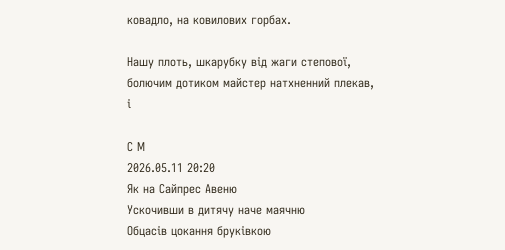ковадло, на ковилових горбах.

Нашу плоть, шкарубку від жаги степової,
болючим дотиком майстер натхненний плекав,
і

С М
2026.05.11 20:20
Як на Сайпрес Авеню
Ускочивши в дитячу наче маячню
Обцасів цокання бруківкою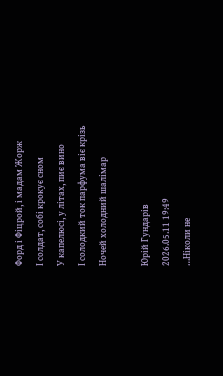Форд і Фіцрой, і мадам Жорж
І солдат, собі крокує сном
У капелюсі, у літах, пиє вино
І солодкий ток парфума віє крізь
Ночей холодний шалімар

Юрій Гундарів
2026.05.11 19:49
…Ніколи не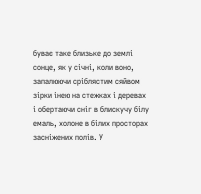буває таке близьке до землі сонце, як у січні, коли воно, запалюючи сріблястим сяйвом зірки інею на стежках і деревах і обертаючи сніг в блискучу білу емаль, холоне в білих просторах засніжених полів. У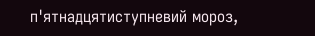п'ятнадцятиступневий мороз,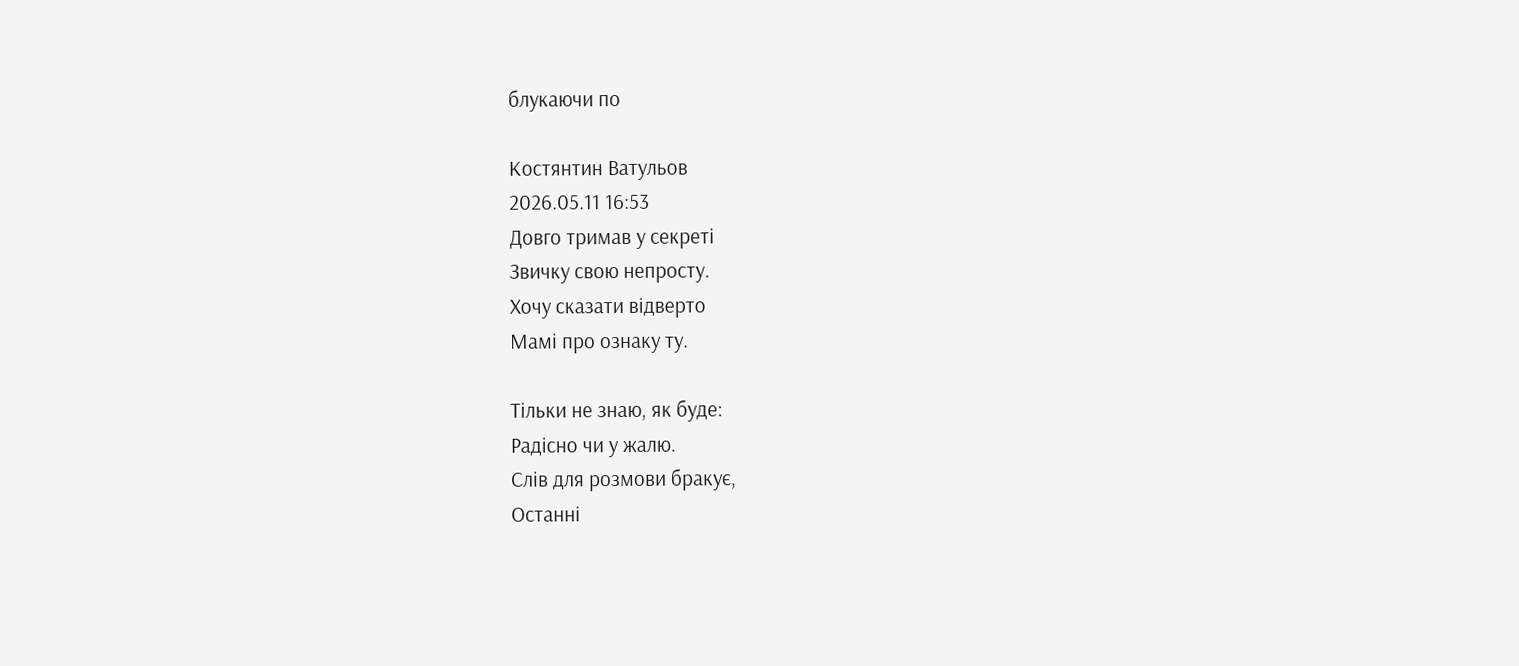блукаючи по

Костянтин Ватульов
2026.05.11 16:53
Довго тримав у секреті
Звичку свою непросту.
Хочу сказати відверто
Мамі про ознаку ту.

Тільки не знаю, як буде:
Радісно чи у жалю.
Слів для розмови бракує,
Останні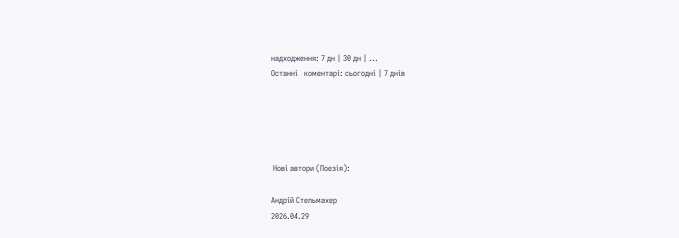надходження: 7 дн | 30 дн | ...
Останні   коментарі: сьогодні | 7 днів





 Нові автори (Поезія):

Андрій Стельмахер
2026.04.29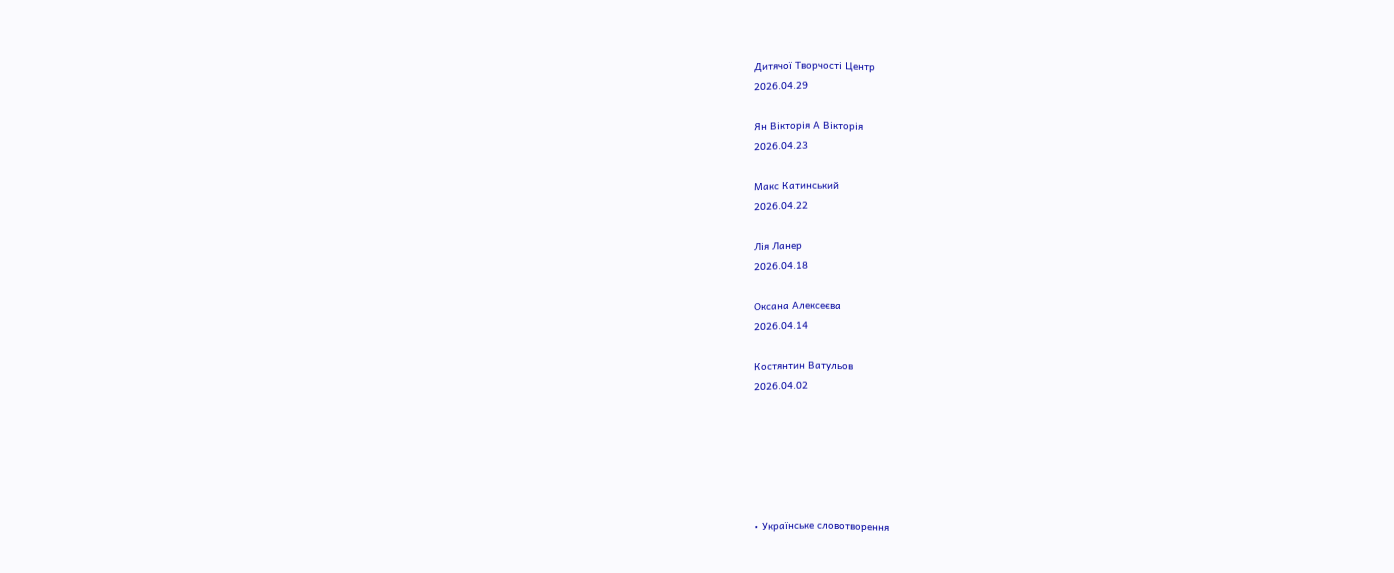Дитячої Творчості Центр
2026.04.29

Ян Вікторія А Вікторія
2026.04.23

Макс Катинський
2026.04.22

Лія Ланер
2026.04.18

Оксана Алексеєва
2026.04.14

Костянтин Ватульов
2026.04.02






• Українське словотворення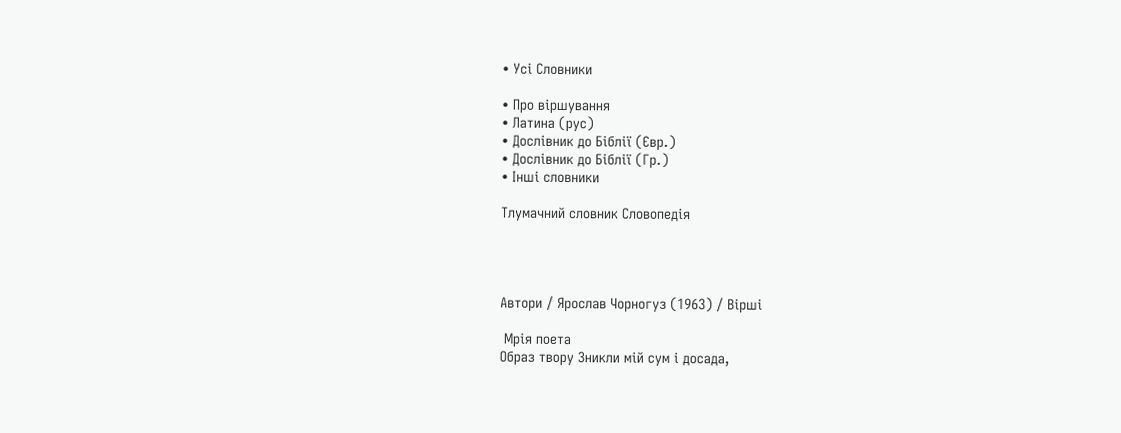• Усі Словники

• Про віршування
• Латина (рус)
• Дослівник до Біблії (Євр.)
• Дослівник до Біблії (Гр.)
• Інші словники

Тлумачний словник Словопедія




Автори / Ярослав Чорногуз (1963) / Вірші

 Мрія поета
Образ твору Зникли мій сум і досада,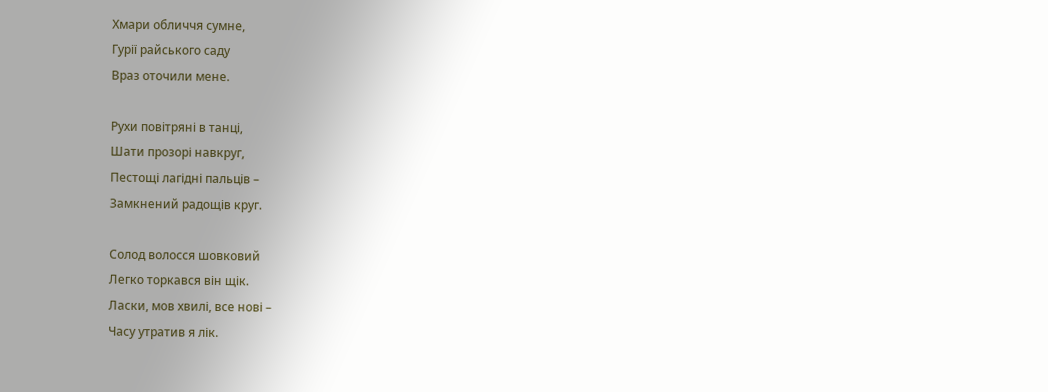Хмари обличчя сумне,
Гурії райського саду
Враз оточили мене.

Рухи повітряні в танці,
Шати прозорі навкруг,
Пестощі лагідні пальців –
Замкнений радощів круг.

Солод волосся шовковий
Легко торкався він щік.
Ласки, мов хвилі, все нові –
Часу утратив я лік.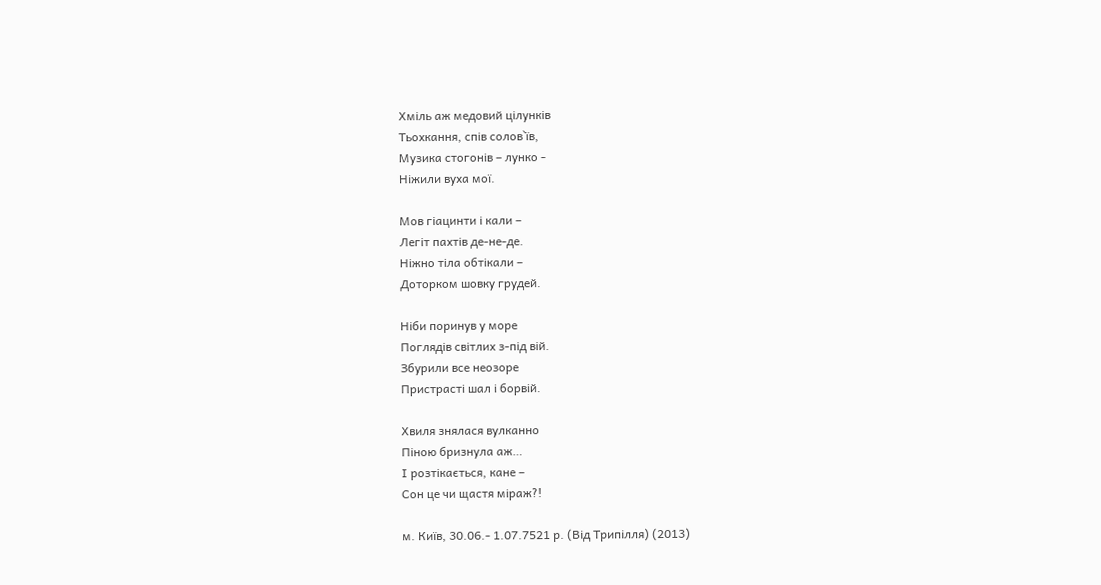Хміль аж медовий цілунків
Тьохкання, спів солов`їв,
Музика стогонів – лунко -
Ніжили вуха мої.

Мов гіацинти і кали –
Легіт пахтів де-не-де.
Ніжно тіла обтікали –
Доторком шовку грудей.

Ніби поринув у море
Поглядів світлих з-під вій.
Збурили все неозоре
Пристрасті шал і борвій.

Хвиля знялася вулканно
Піною бризнула аж…
І розтікається, кане –
Сон це чи щастя міраж?!

м. Київ, 30.06.- 1.07.7521 р. (Від Трипілля) (2013)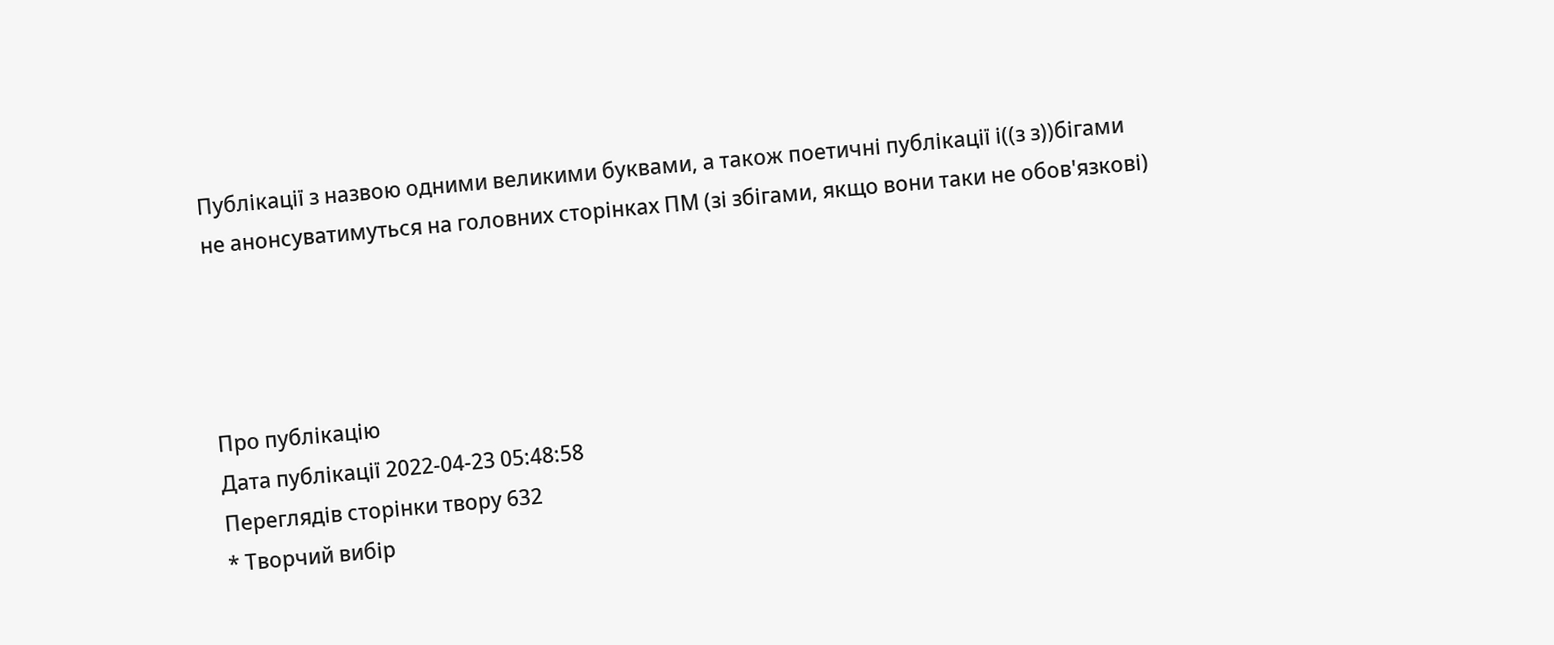Публікації з назвою одними великими буквами, а також поетичні публікації і((з з))бігами
не анонсуватимуться на головних сторінках ПМ (зі збігами, якщо вони таки не обов'язкові)




Про публікацію
Дата публікації 2022-04-23 05:48:58
Переглядів сторінки твору 632
* Творчий вибір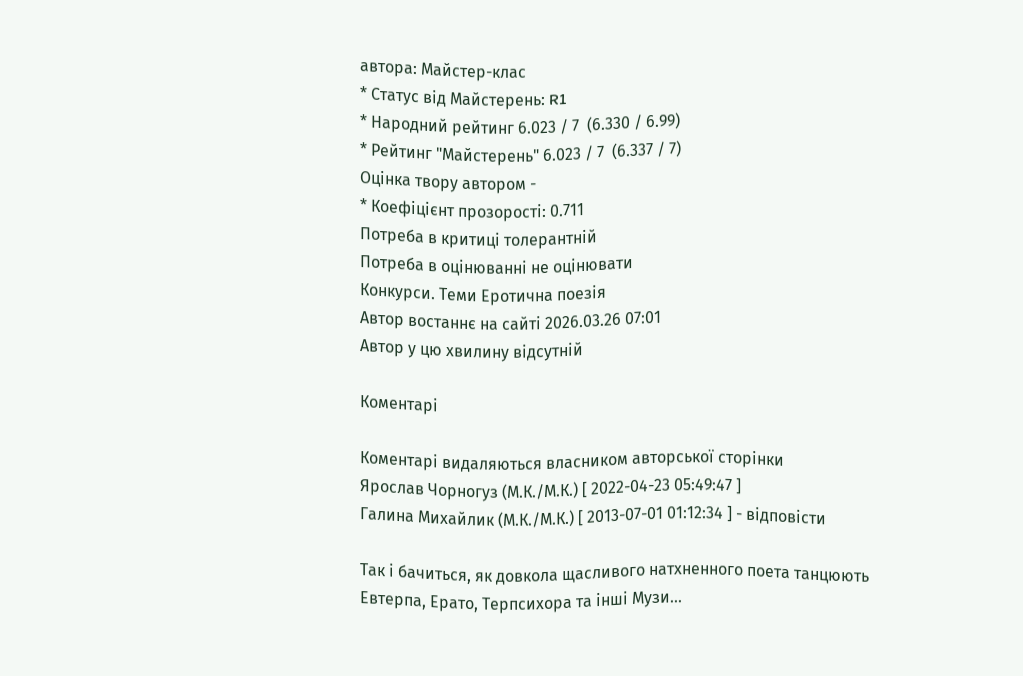автора: Майстер-клас
* Статус від Майстерень: R1
* Народний рейтинг 6.023 / 7  (6.330 / 6.99)
* Рейтинг "Майстерень" 6.023 / 7  (6.337 / 7)
Оцінка твору автором -
* Коефіцієнт прозорості: 0.711
Потреба в критиці толерантній
Потреба в оцінюванні не оцінювати
Конкурси. Теми Еротична поезія
Автор востаннє на сайті 2026.03.26 07:01
Автор у цю хвилину відсутній

Коментарі

Коментарі видаляються власником авторської сторінки
Ярослав Чорногуз (М.К./М.К.) [ 2022-04-23 05:49:47 ]
Галина Михайлик (М.К./М.К.) [ 2013-07-01 01:12:34 ] - відповісти

Так і бачиться, як довкола щасливого натхненного поета танцюють Евтерпа, Ерато, Терпсихора та інші Музи...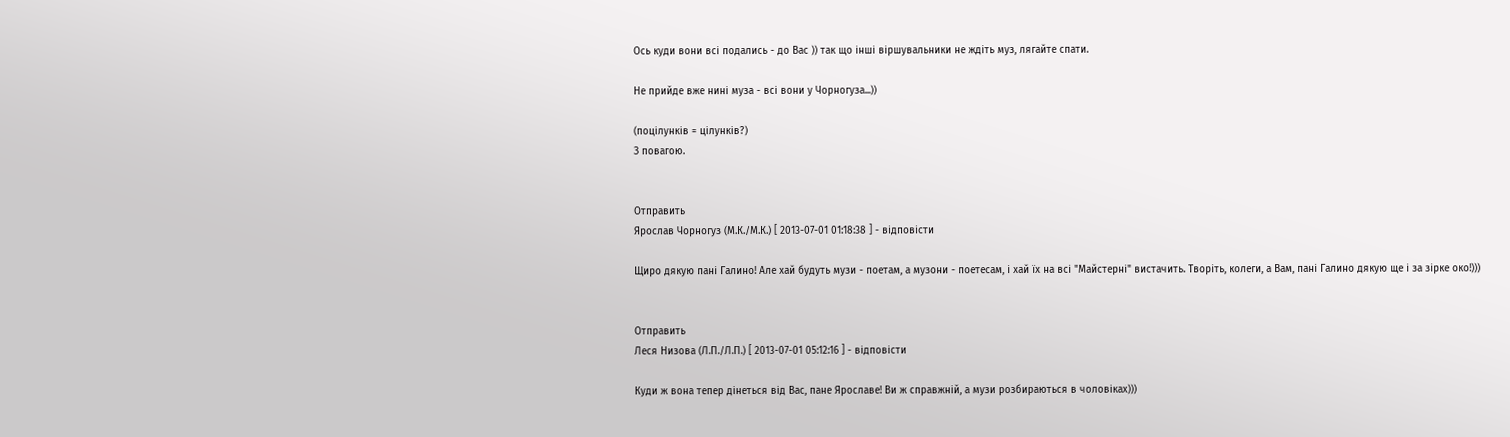Ось куди вони всі подались - до Вас )) так що інші віршувальники не ждіть муз, лягайте спати.

Не прийде вже нині муза - всі вони у Чорногуза...))

(поцілунків = цілунків?)
З повагою.


Отправить
Ярослав Чорногуз (М.К./М.К.) [ 2013-07-01 01:18:38 ] - відповісти

Щиро дякую пані Галино! Але хай будуть музи - поетам, а музони - поетесам, і хай їх на всі "Майстерні" вистачить. Творіть, колеги, а Вам, пані Галино дякую ще і за зірке око!)))


Отправить
Леся Низова (Л.П./Л.П.) [ 2013-07-01 05:12:16 ] - відповісти

Куди ж вона тепер дінеться від Вас, пане Ярославе! Ви ж справжній, а музи розбираються в чоловіках)))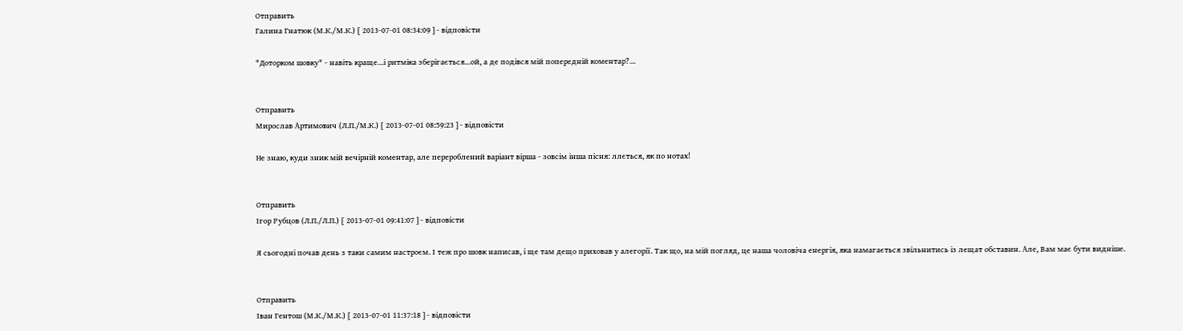Отправить
Галина Гнатюк (М.К./М.К.) [ 2013-07-01 08:34:09 ] - відповісти

"Доторком шовку" - навіть краще...і ритміка зберігається...ой, а де подівся мій попередній коментар?...


Отправить
Мирослав Артимович (Л.П./М.К.) [ 2013-07-01 08:59:23 ] - відповісти

Не знаю, куди зник мій вечірній коментар, але перероблений варіант вірша - зовсім інша пісня: ллється, як по нотах!


Отправить
Ігор Рубцов (Л.П./Л.П.) [ 2013-07-01 09:41:07 ] - відповісти

Я сьогодні почав день з таки самим настроєм. І теж про шовк написав, і ще там дещо приховав у алегорії. Так що, на мій погляд, це наша чоловіча енергія, яка намагається звільнитись із лещат обставин. Але, Вам має бути видніше.


Отправить
Іван Гентош (М.К./М.К.) [ 2013-07-01 11:37:18 ] - відповісти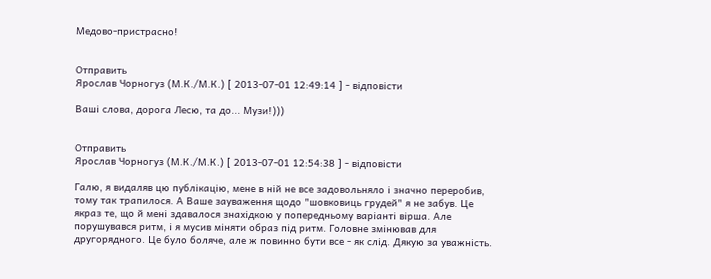Медово-пристрасно!


Отправить
Ярослав Чорногуз (М.К./М.К.) [ 2013-07-01 12:49:14 ] - відповісти

Ваші слова, дорога Лесю, та до... Музи!)))


Отправить
Ярослав Чорногуз (М.К./М.К.) [ 2013-07-01 12:54:38 ] - відповісти

Галю, я видаляв цю публікацію, мене в ній не все задовольняло і значно переробив, тому так трапилося. А Ваше зауваження щодо "шовковиць грудей" я не забув. Це якраз те, що й мені здавалося знахідкою у попередньому варіанті вірша. Але порушувався ритм, і я мусив міняти образ під ритм. Головне змінював для другорядного. Це було боляче, але ж повинно бути все - як слід. Дякую за уважність.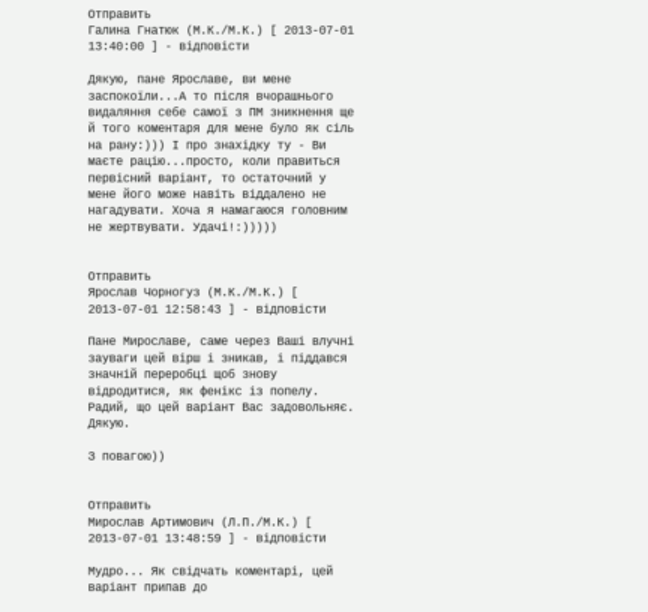Отправить
Галина Гнатюк (М.К./М.К.) [ 2013-07-01 13:40:00 ] - відповісти

Дякую, пане Ярославе, ви мене заспокоїли...А то після вчорашнього видаляння себе самої з ПМ зникнення ще й того коментаря для мене було як сіль на рану:))) І про знахідку ту - Ви маєте рацію...просто, коли правиться первісний варіант, то остаточний у мене його може навіть віддалено не нагадувати. Хоча я намагаюся головним не жертвувати. Удачі!:)))))


Отправить
Ярослав Чорногуз (М.К./М.К.) [ 2013-07-01 12:58:43 ] - відповісти

Пане Мирославе, саме через Ваші влучні зауваги цей вірш і зникав, і піддався значній переробці щоб знову відродитися, як фенікс із попелу. Радий, що цей варіант Вас задовольняє. Дякую.

З повагою))


Отправить
Мирослав Артимович (Л.П./М.К.) [ 2013-07-01 13:48:59 ] - відповісти

Мудро... Як свідчать коментарі, цей варіант припав до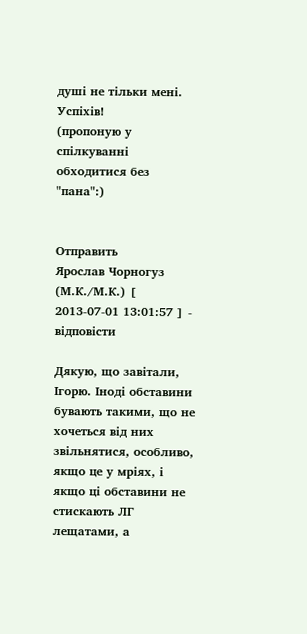душі не тільки мені.
Успіхів!
(пропоную у спілкуванні обходитися без "пана":)


Отправить
Ярослав Чорногуз (М.К./М.К.) [ 2013-07-01 13:01:57 ] - відповісти

Дякую, що завітали, Ігорю. Іноді обставини бувають такими, що не хочеться від них звільнятися, особливо, якщо це у мріях, і якщо ці обставини не стискають ЛГ лещатами, а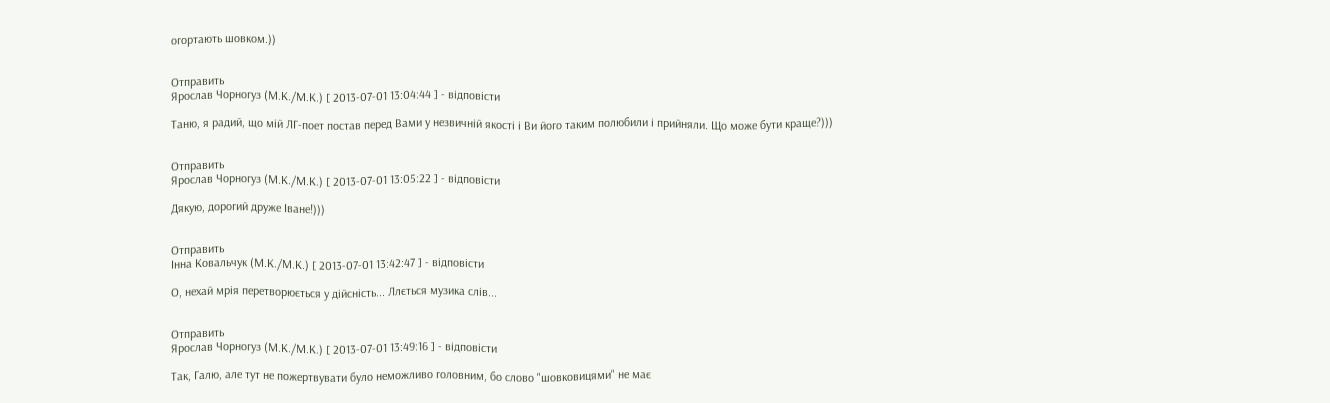огортають шовком.))


Отправить
Ярослав Чорногуз (М.К./М.К.) [ 2013-07-01 13:04:44 ] - відповісти

Таню, я радий, що мій ЛГ-поет постав перед Вами у незвичній якості і Ви його таким полюбили і прийняли. Що може бути краще?)))


Отправить
Ярослав Чорногуз (М.К./М.К.) [ 2013-07-01 13:05:22 ] - відповісти

Дякую, дорогий друже Іване!)))


Отправить
Інна Ковальчук (М.К./М.К.) [ 2013-07-01 13:42:47 ] - відповісти

О, нехай мрія перетворюється у дійсність... Ллється музика слів...


Отправить
Ярослав Чорногуз (М.К./М.К.) [ 2013-07-01 13:49:16 ] - відповісти

Так, Галю, але тут не пожертвувати було неможливо головним, бо слово "шовковицями" не має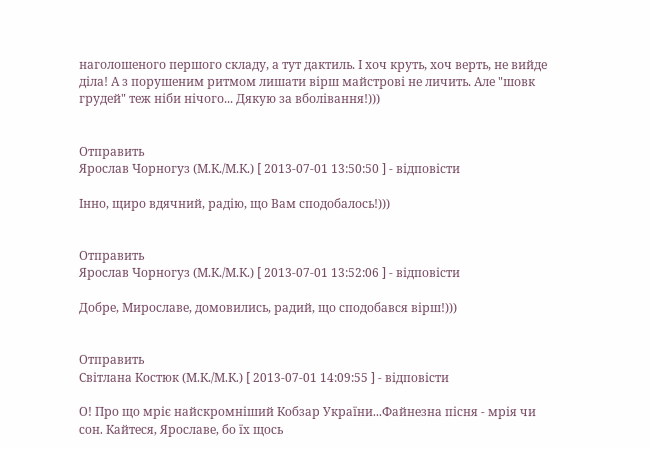наголошеного першого складу, а тут дактиль. І хоч круть, хоч верть, не вийде діла! А з порушеним ритмом лишати вірш майстрові не личить. Але "шовк грудей" теж ніби нічого... Дякую за вболівання!)))


Отправить
Ярослав Чорногуз (М.К./М.К.) [ 2013-07-01 13:50:50 ] - відповісти

Інно, щиро вдячний, радію, що Вам сподобалось!)))


Отправить
Ярослав Чорногуз (М.К./М.К.) [ 2013-07-01 13:52:06 ] - відповісти

Добре, Мирославе, домовились, радий, що сподобався вірш!)))


Отправить
Світлана Костюк (М.К./М.К.) [ 2013-07-01 14:09:55 ] - відповісти

О! Про що мріє найскромніший Кобзар України...Файнезна пісня - мрія чи сон. Кайтеся, Ярославе, бо їх щось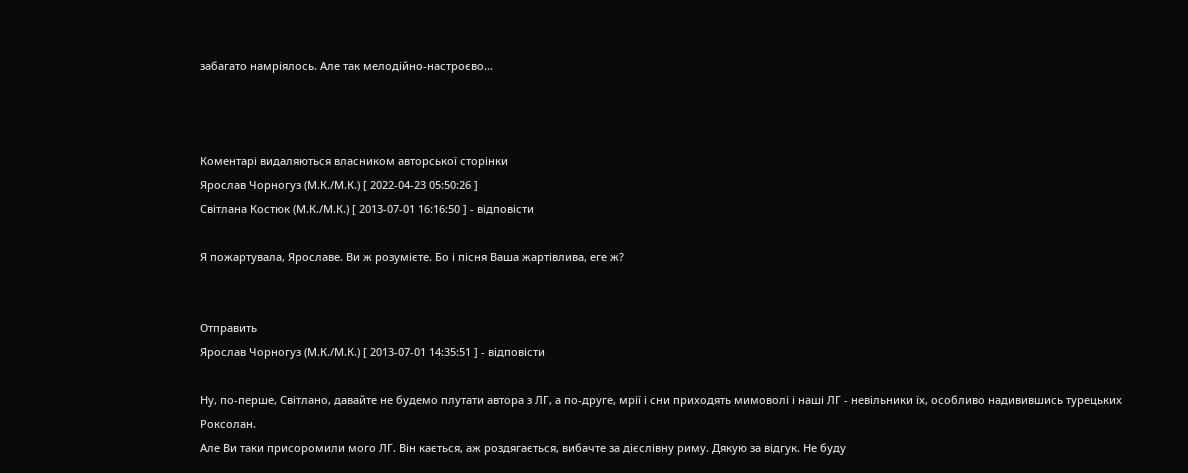забагато намріялось. Але так мелодійно-настроєво...



Коментарі видаляються власником авторської сторінки
Ярослав Чорногуз (М.К./М.К.) [ 2022-04-23 05:50:26 ]
Світлана Костюк (М.К./М.К.) [ 2013-07-01 16:16:50 ] - відповісти

Я пожартувала, Ярославе. Ви ж розумієте. Бо і пісня Ваша жартівлива, еге ж?


Отправить
Ярослав Чорногуз (М.К./М.К.) [ 2013-07-01 14:35:51 ] - відповісти

Ну, по-перше, Світлано, давайте не будемо плутати автора з ЛГ, а по-друге, мрії і сни приходять мимоволі і наші ЛГ - невільники їх, особливо надивившись турецьких Роксолан.
Але Ви таки присоромили мого ЛГ. Він кається, аж роздягається, вибачте за дієслівну риму. Дякую за відгук. Не буду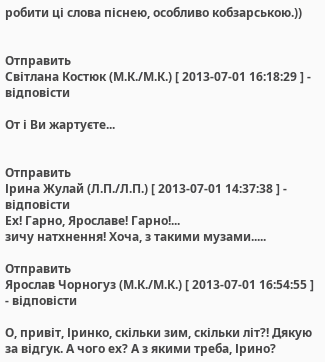робити ці слова піснею, особливо кобзарською.))


Отправить
Світлана Костюк (М.К./М.К.) [ 2013-07-01 16:18:29 ] - відповісти

От і Ви жартуєте...


Отправить
Ірина Жулай (Л.П./Л.П.) [ 2013-07-01 14:37:38 ] - відповісти
Ех! Гарно, Ярославе! Гарно!...
зичу натхнення! Хоча, з такими музами.....

Отправить
Ярослав Чорногуз (М.К./М.К.) [ 2013-07-01 16:54:55 ] - відповісти

О, привіт, Іринко, скільки зим, скільки літ?! Дякую за відгук. А чого ех? А з якими треба, Ірино?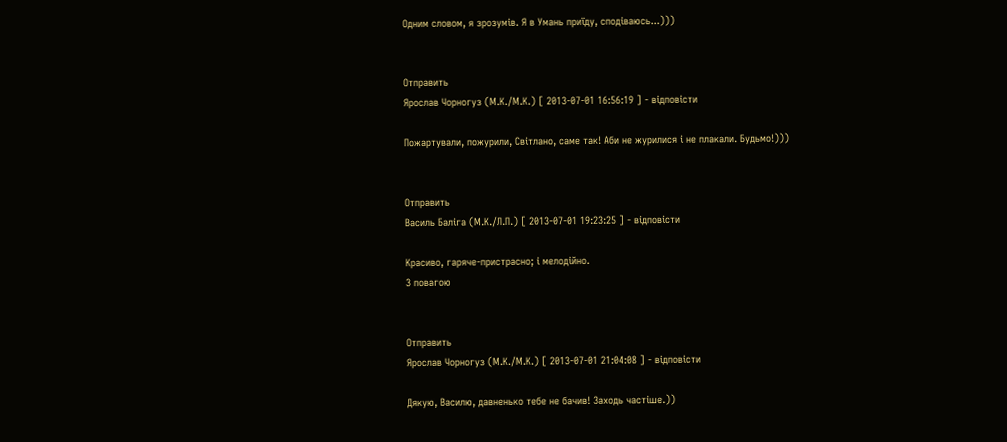Одним словом, я зрозумів. Я в Умань приїду, сподіваюсь...)))


Отправить
Ярослав Чорногуз (М.К./М.К.) [ 2013-07-01 16:56:19 ] - відповісти

Пожартували, пожурили, Світлано, саме так! Аби не журилися і не плакали. Будьмо!)))


Отправить
Василь Баліга (М.К./Л.П.) [ 2013-07-01 19:23:25 ] - відповісти

Красиво, гаряче-пристрасно; і мелодійно.
З повагою


Отправить
Ярослав Чорногуз (М.К./М.К.) [ 2013-07-01 21:04:08 ] - відповісти

Дякую, Василю, давненько тебе не бачив! Заходь частіше.))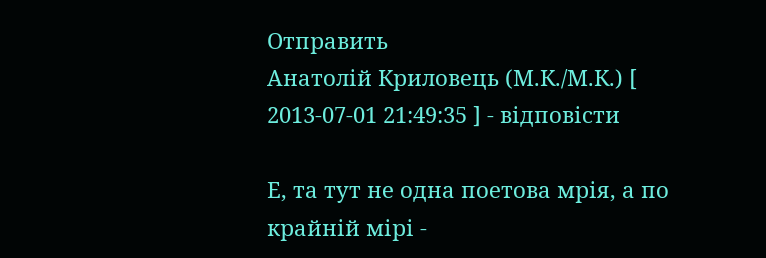Отправить
Анатолій Криловець (М.К./М.К.) [ 2013-07-01 21:49:35 ] - відповісти

Е, та тут не одна поетова мрія, а по крайній мірі -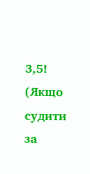3,5! (Якщо судити за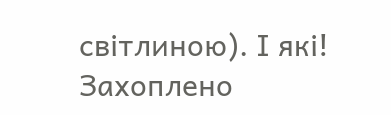світлиною). І які!
Захоплено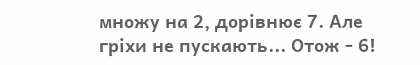множу на 2, дорівнює 7. Але гріхи не пускають... Отож - 6!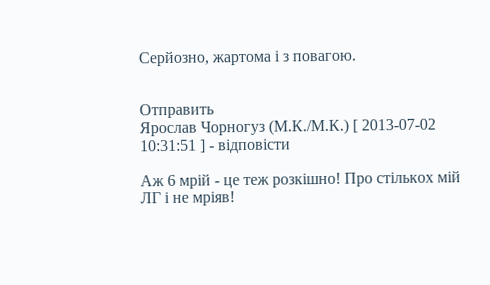Серйозно, жартома і з повагою.


Отправить
Ярослав Чорногуз (М.К./М.К.) [ 2013-07-02 10:31:51 ] - відповісти

Аж 6 мрій - це теж розкішно! Про стількох мій ЛГ і не мріяв!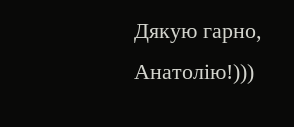Дякую гарно, Анатолію!)))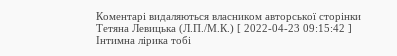Коментарі видаляються власником авторської сторінки
Тетяна Левицька (Л.П./М.К.) [ 2022-04-23 09:15:42 ]
Інтимна лірика тобі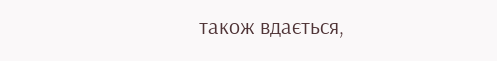також вдається,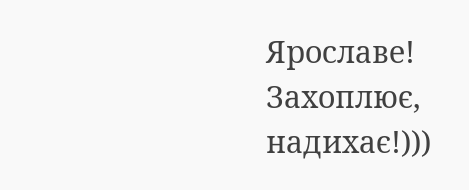Ярославе! Захоплює, надихає!)))